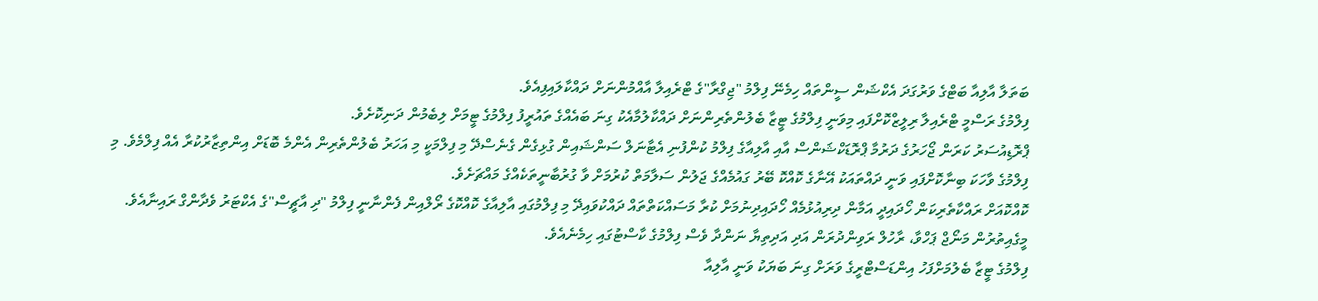ބަތަލާ އާލިއާ ބަޓްގެ ވަރުގަދަ އެކްޝަން ސީންތައް ހިމެނޭ ފިލްމު "ޖިގްރާ"ގެ ޓްރެއިލާ އާއްމުންނަށް ދައްކާލައިފިއެވެ.
ފިލްމުގެ ރަސްމީ ޓްރެއިލާ ރިލީޒްކޮށްފައި މިވަނީ ފިލްމުގެ ޓީޒާ ބެލުންތެރިންނަށް ދައްކާލުމާއެކު ގިނަ ބައެއްގެ ތައުރީފު ފިލްމުގެ ޓީމަށް ލިބެމުން ދަނިކޮށެވެ.
ޕްރޮޑިއުސަރު ކަރަން ޖޯހަރުގެ ދަރުމާ ޕްރޮޑަކްޝަންސް އާއި އާލިއާގެ ފިލްމު ކުންފުނި އެޓާނަލް ސަންޝައިން ގުޅިގެން ގެނެސްދޭ މި ފިލްމަކީ މި އަހަރު ބެލުންތެރިން އެންމެ ބޮޑަށް އިންތިޒާރުކުރާ އެއް ފިލްމެވެ. މި ފިލްމުގެ ވާހަކަ ބިނާކޮށްފައި ވަނީ ދައްތައަކު އޭނާގެ ކޮއްކޮ ބޭރު ގައުމެއްގެ ޖަލުން ސަލާމަތް ކުރުމަށް ވާ ގުރުބާނީތަކެއްގެ މައްޗަށެވެ.
ކޮއްކޮއަށް ރައްކާތެރިކަން ހޯދައިދީ އަމާން ދިރިއުޅުމެއް ހޯދައިދިނުމަށް ކުރާ މަސައްކަތްތައް ދައްކުވައިދޭ މި ފިލްމުގައި އާލިއާގެ ކޮއްކޮގެ ރޯލްއިން ފެންނާނީ ފިލްމު "ދި އާޗީސް"ގެ އެކްޓަރު ވެދާންގް ރައިނާއެވެ. މީގެއިތުރުން މަނޯޖް ޕަހްވާ، ރާހުލް ރަވިންދުރަން އަދި އަދިތިޔާ ނަންދާ ވެސް ފިލްމުގެ ކާސްޓުގައި ހިމެނެއެވެ.
ފިލްމުގެ ޓީޒާ ބެލުމަށްފަހު އިންޑަސްޓްރީގެ ވަރަށް ގިނަ ބަޔަކު ވަނީ އާލިއާ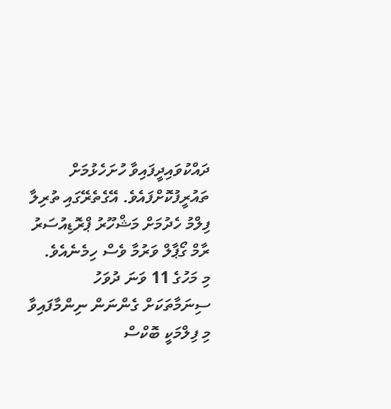ދައްކުވައިދީފައިވާ ހުށަހެޅުމަށް ތައުރީފުކޮށްފައެވެ. އޭގެތެރޭގައި ތުރިލާ ފިލްމު ހެދުމަށް މަޝްހޫރު ޕްރޮޑިއުސަރު ރާމް ގޯޕާލް ވަރުމާ ވެސް ހިމެނެއެވެ.
މި މަހުގެ 11 ވަނަ ދުވަހު ސިނަމާތަކަށް ގެންނަން ނިންމާފައިވާ މި ފިލްމަކީ ބޮކްސް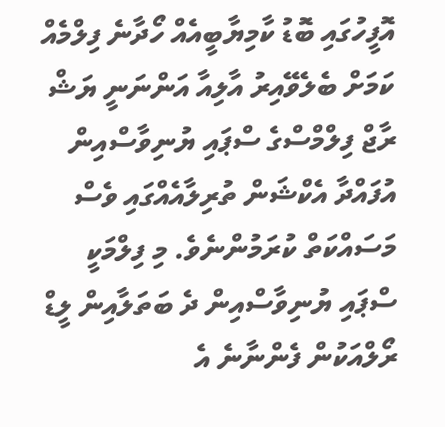އޮފީހުގައި ބޮޑު ކާމިޔާބީއެއް ހޯދާނެ ފިލްމެއް ކަމަށް ބެލެވޭއިރު އާލިއާ އަންނަނީ ޔަޝް ރާޖް ފިލްމްސްގެ ސްޕައި ޔުނިވާސްއިން އުފައްދާ އެކްޝަން ތުރިލާއެއްގައި ވެސް މަސައްކަތް ކުރަމުންނެވެ. މި ފިލްމަކީ ސްޕައި ޔުނިވާސްއިން ދެ ބަތަލާއިން ލީޑް ރޯލްއަކުން ފެންނާނެ އެ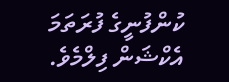ކުންފުނީގެ ފުރަތަމަ އެކްޝަން ފިލްމެވެ.